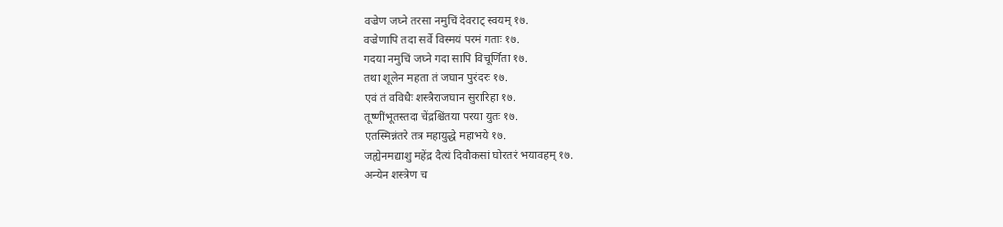वज्रेण जघ्ने तरसा नमुचिं देवराट् स्वयम् १७.
वज्रेणापि तदा सर्वे विस्मयं परमं गताः १७.
गदया नमुचिं जघ्ने गदा सापि विचूर्णिता १७.
तथा शूलेन महता तं जघान पुरंदरः १७.
एवं तं वविधैः शस्त्रैराजघान सुरारिहा १७.
तूष्णींभूतस्तदा चेंद्रश्चिंतया परया युतः १७.
एतस्मिन्नंतरे तत्र महायुद्धे महाभये १७.
जह्येनमद्याशु महेंद्र दैत्यं दिवौकसां घोरतरं भयावहम् १७.
अन्येन शस्त्रेण च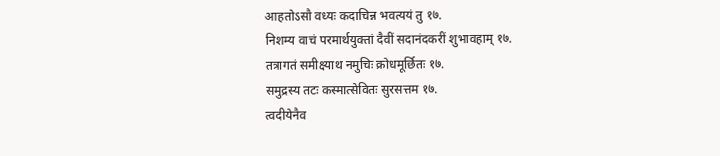आहतोऽसौ वध्यः कदाचिन्न भवत्ययं तु १७.
निशम्य वाचं परमार्थयुक्तां दैवीं सदानंदकरीं शुभावहाम् १७.
तत्रागतं समीक्ष्याथ नमुचिः क्रोधमूर्छितः १७.
समुद्रस्य तटः कस्मात्सेवितः सुरसत्तम १७.
त्वदीयेनैव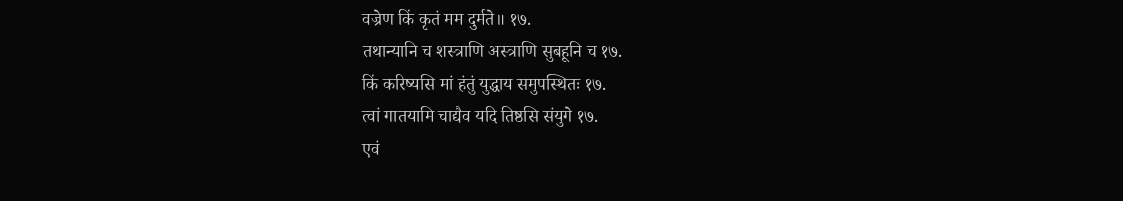वज्रेण किं कृतं मम दुर्मते॥ १७.
तथान्यानि च शस्त्राणि अस्त्राणि सुबहूनि च १७.
किं करिष्यसि मां हंतुं युद्धाय समुपस्थितः १७.
त्वां गातयामि चाद्यैव यदि तिष्ठसि संयुगे १७.
एवं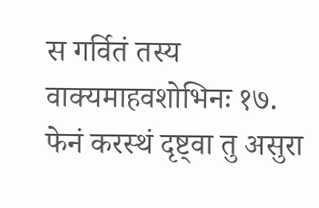स गर्वितं तस्य वाक्यमाहवशोभिनः १७.
फेनं करस्थं दृष्ट्वा तु असुरा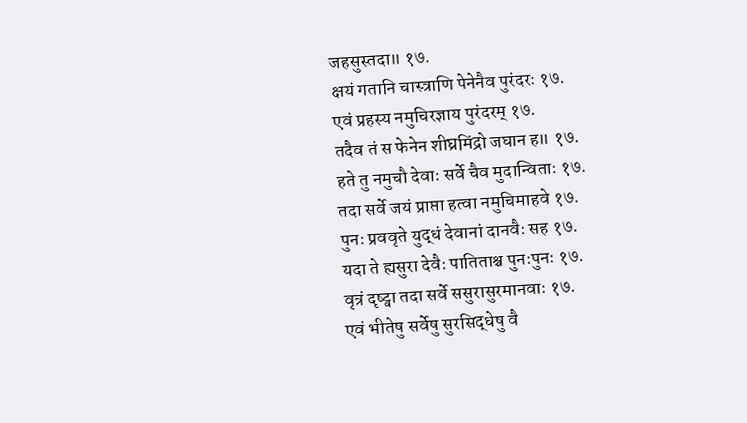जहसुस्तदा॥ १७.
क्षयं गतानि चास्त्राणि पेनेनैव पुरंदरः १७.
एवं प्रहस्य नमुचिरज्ञाय पुरंदरम् १७.
तदैव तं स फेनेन शीघ्रमिंद्रो जघान ह॥ १७.
हते तु नमुचौ देवाः सर्वे चैव मुदान्विताः १७.
तदा सर्वे जयं प्राप्ता हत्वा नमुचिमाहवे १७.
पुनः प्रववृते युद्धं देवानां दानवैः सह १७.
यदा ते ह्यसुरा देवैः पातिताश्च पुनःपुनः १७.
वृत्रं दृष्ट्वा तदा सर्वे ससुरासुरमानवाः १७.
एवं भीतेषु सर्वेषु सुरसिद्धेषु वै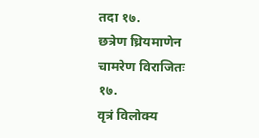तदा १७.
छत्रेण ध्रियमाणेन चामरेण विराजितः १७.
वृत्रं विलोक्य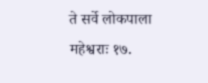ते सर्वे लोकपाला महेश्वराः १७.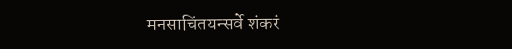मनसाचिंतयन्सर्वे शंकरं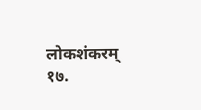लोकशंकरम् १७.